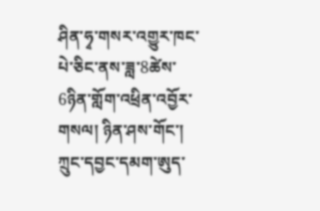ཤིན་ཧྭ་གསར་འགྱུར་ཁང་པེ་ཅིང་ནས་ཟླ་8ཚེས་6ཉིན་གློག་འཕྲིན་འབྱོར་གསལ། ཉིན་ཤས་གོང་། ཀྲུང་དབྱང་དམག་ཨུད་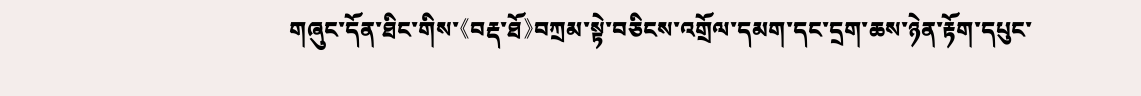གཞུང་དོན་ཐིང་གིས་《བརྡ་ཐོ》བཀྲམ་སྟེ་བཅིངས་འགྲོལ་དམག་དང་དྲག་ཆས་ཉེན་རྟོག་དཔུང་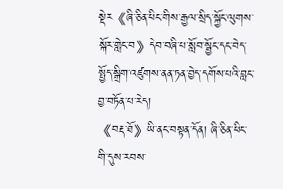སྡེར《ཞི་ཅིན་ཕིང་གིས་རྒྱལ་སྲིད་སྐྱོང་ལུགས་སྐོར་གླེང་བ》དེབ་བཞི་པ་སློབ་སྦྱོང་དང་བེད་སྤྱོད་སྒྲིག་འཛུགས་ནན་ཏན་བྱེད་དགོས་པའི་བླང་བྱ་བཏོན་པ་རེད།
《བརྡ་ཐོ》ཡི་ནང་བསྟན་དོན། ཞི་ཅིན་ཕིང་གི་དུས་རབས་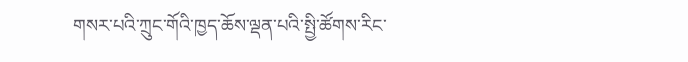གསར་པའི་ཀྲུང་གོའི་ཁྱད་ཆོས་ལྡན་པའི་སྤྱི་ཚོགས་རིང་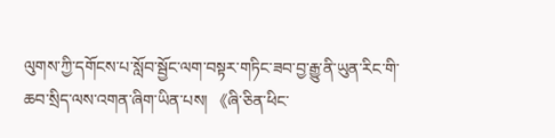ལུགས་ཀྱི་དགོངས་པ་སློབ་སྦྱོང་ལག་བསྟར་གཏིང་ཟབ་བྱ་རྒྱུ་ནི་ཡུན་རིང་གི་ཆབ་སྲིད་ལས་འགན་ཞིག་ཡིན་པས། 《ཞི་ཅིན་ཕིང་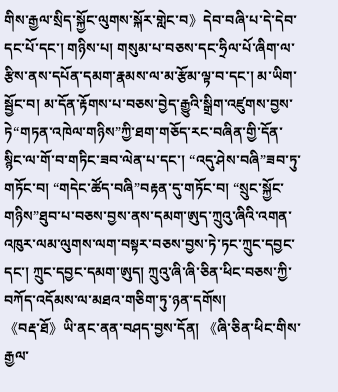གིས་རྒྱལ་སྲིད་སྐྱོང་ལུགས་སྐོར་གླེང་བ》དེབ་བཞི་པ་དེ་དེབ་དང་པོ་དང་། གཉིས་པ། གསུམ་པ་བཅས་དང་ཧྲིལ་པོ་ཞིག་ལ་རྩིས་ནས་དཔོན་དམག་རྣམས་ལ་མ་རྩོམ་ལྟ་བ་དང་། མ་ཡིག་སྦྱོང་བ། མ་དོན་རྟོགས་པ་བཅས་བྱེད་རྒྱུའི་སྒྲིག་འཛུགས་བྱས་ཏེ“གཏན་འཁེལ་གཉིས”ཀྱི་ཐག་གཅོད་རང་བཞིན་གྱི་དོན་སྙིང་ལ་གོ་བ་གཏིང་ཟབ་ལེན་པ་དང་། “འདུ་ཤེས་བཞི”ཟབ་ཏུ་གཏོང་བ། “གདེང་ཚོད་བཞི”བརྟན་དུ་གཏོང་བ། “སྲུང་སྐྱོང་གཉིས”ཐུབ་པ་བཅས་བྱས་ནས་དམག་ཨུད་ཀྲུའུ་ཞིའི་འགན་འཁུར་ལམ་ལུགས་ལག་བསྟར་བཅས་བྱས་ཏེ་ཏང་ཀྲུང་དབྱང་དང་། ཀྲུང་དབྱང་དམག་ཨུད། ཀྲུའུ་ཞི་ཞི་ཅིན་ཕིང་བཅས་ཀྱི་བཀོད་འདོམས་ལ་མཐའ་གཅིག་ཏུ་ཉན་དགོས།
《བརྡ་ཐོ》ཡི་ནང་ནན་བཤད་བྱས་དོན། 《ཞི་ཅིན་ཕིང་གིས་རྒྱལ་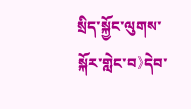སྲིད་སྐྱོང་ལུགས་སྐོར་གླེང་བ》དེབ་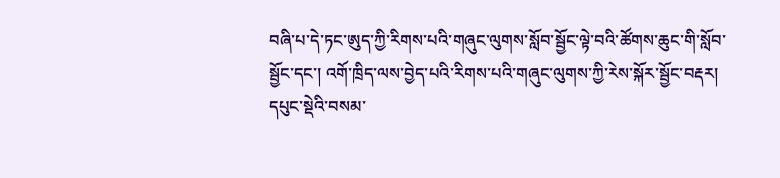བཞི་པ་དེ་ཏང་ཨུད་ཀྱི་རིགས་པའི་གཞུང་ལུགས་སློབ་སྦྱོང་ལྟེ་བའི་ཚོགས་ཆུང་གི་སློབ་སྦྱོང་དང་། འགོ་ཁྲིད་ལས་བྱེད་པའི་རིགས་པའི་གཞུང་ལུགས་ཀྱི་རེས་སྐོར་སྦྱོང་བརྡར། དཔུང་སྡེའི་བསམ་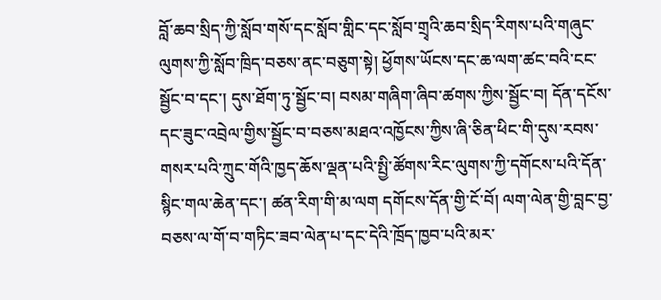བློ་ཆབ་སྲིད་ཀྱི་སློབ་གསོ་དང་སློབ་གླིང་དང་སློབ་གྲྭའི་ཆབ་སྲིད་རིགས་པའི་གཞུང་ལུགས་ཀྱི་སློབ་ཁྲིད་བཅས་ནང་བཅུག་སྟེ། ཕྱོགས་ཡོངས་དང་ཆ་ལག་ཚང་བའི་ངང་སྦྱོང་བ་དང་། དུས་ཐོག་ཏུ་སྦྱོང་བ། བསམ་གཞིག་ཞིབ་ཚགས་ཀྱིས་སྦྱོང་བ། དོན་དངོས་དང་ཟུང་འབྲེལ་གྱིས་སྦྱོང་བ་བཅས་མཐའ་འཁྱོངས་ཀྱིས་ཞི་ཅིན་ཕིང་གི་དུས་རབས་གསར་པའི་ཀྲུང་གོའི་ཁྱད་ཆོས་ལྡན་པའི་སྤྱི་ཚོགས་རིང་ལུགས་ཀྱི་དགོངས་པའི་དོན་སྙིང་གལ་ཆེན་དང་། ཚན་རིག་གི་མ་ལག དགོངས་དོན་གྱི་ངོ་བོ། ལག་ལེན་གྱི་བླང་བྱ་བཅས་ལ་གོ་བ་གཏིང་ཟབ་ལེན་པ་དང་དེའི་ཁྲོད་ཁྱབ་པའི་མར་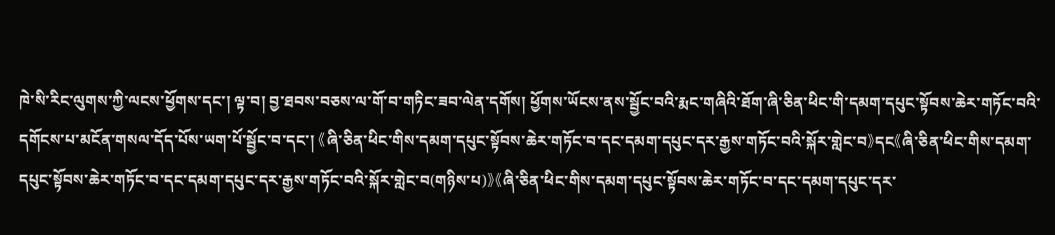ཁེ་སི་རིང་ལུགས་ཀྱི་ལངས་ཕྱོགས་དང་། ལྟ་བ། བྱ་ཐབས་བཅས་ལ་གོ་བ་གཏིང་ཟབ་ལེན་དགོས། ཕྱོགས་ཡོངས་ནས་སྦྱོང་བའི་རྨང་གཞིའི་ཐོག་ཞི་ཅིན་ཕིང་གི་དམག་དཔུང་སྟོབས་ཆེར་གཏོང་བའི་དགོངས་པ་མངོན་གསལ་དོད་པོས་ཡག་པོ་སྦྱོང་བ་དང་། 《ཞི་ཅིན་ཕིང་གིས་དམག་དཔུང་སྟོབས་ཆེར་གཏོང་བ་དང་དམག་དཔུང་དར་རྒྱས་གཏོང་བའི་སྐོར་གླེང་བ》དང《ཞི་ཅིན་ཕིང་གིས་དམག་དཔུང་སྟོབས་ཆེར་གཏོང་བ་དང་དམག་དཔུང་དར་རྒྱས་གཏོང་བའི་སྐོར་གླེང་བ(གཉིས་པ)》《ཞི་ཅིན་ཕིང་གིས་དམག་དཔུང་སྟོབས་ཆེར་གཏོང་བ་དང་དམག་དཔུང་དར་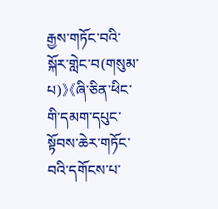རྒྱས་གཏོང་བའི་སྐོར་གླེང་བ(གསུམ་པ)》《ཞི་ཅིན་ཕིང་གི་དམག་དཔུང་སྟོབས་ཆེར་གཏོང་བའི་དགོངས་པ་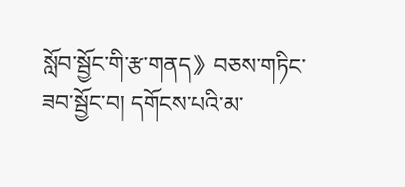སློབ་སྦྱོང་གི་རྩ་གནད》བཅས་གཏིང་ཟབ་སྦྱོང་བ། དགོངས་པའི་མ་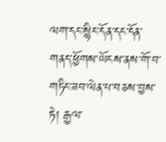ལག་དང་སྙིང་དོན་དང་དོན་གནད་ཕྱོགས་ཡོངས་ནས་གོ་བ་གཏིང་ཟབ་ལེན་པ་བཅས་བྱས་ཏེ། རྒྱལ་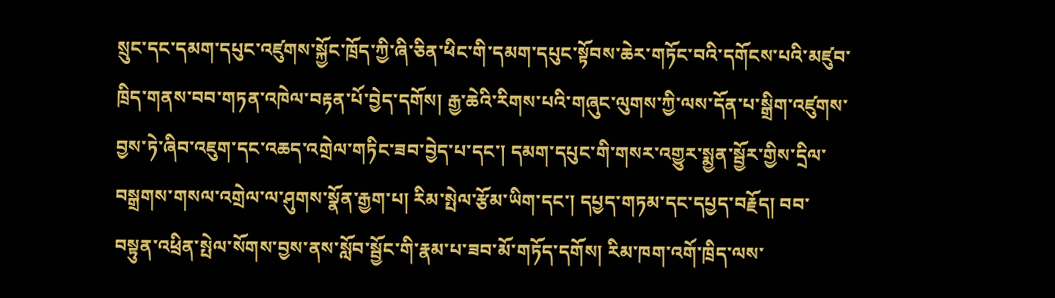སྲུང་དང་དམག་དཔུང་འཛུགས་སྐྱོང་ཁྲོད་ཀྱི་ཞི་ཅིན་ཕིང་གི་དམག་དཔུང་སྟོབས་ཆེར་གཏོང་བའི་དགོངས་པའི་མཛུབ་ཁྲིད་གནས་བབ་གཏན་འཁེལ་བརྟན་པོ་བྱེད་དགོས། རྒྱ་ཆེའི་རིགས་པའི་གཞུང་ལུགས་ཀྱི་ལས་དོན་པ་སྒྲིག་འཛུགས་བྱས་ཏེ་ཞིབ་འཇུག་དང་འཆད་འགྲེལ་གཏིང་ཟབ་བྱེད་པ་དང་། དམག་དཔུང་གི་གསར་འགྱུར་སྨྱན་སྦྱོར་གྱིས་དྲིལ་བསྒྲགས་གསལ་འགྲེལ་ལ་ཤུགས་སྣོན་རྒྱག་པ། རིམ་སྤེལ་རྩོམ་ཡིག་དང་། དཔྱད་གཏམ་དང་དཔྱད་བརྗོད། བབ་བསྟུན་འཕྲིན་སྤེལ་སོགས་བྱས་ནས་སློབ་སྦྱོང་གི་རྣམ་པ་ཟབ་མོ་གཏོད་དགོས། རིམ་ཁག་འགོ་ཁྲིད་ལས་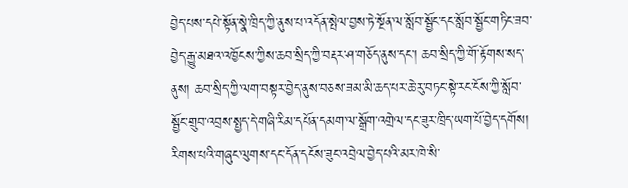བྱེད་པས་དཔེ་སྟོན་སྣེ་ཁྲིད་ཀྱི་ནུས་པ་འདོན་སྤེལ་བྱས་ཏེ་སྔོན་ལ་སློབ་སྦྱོང་དང་སློབ་སྦྱོང་གཏིང་ཟབ་བྱེད་རྒྱུ་མཐའ་འཁྱོངས་ཀྱིས་ཆབ་སྲིད་ཀྱི་བརྡར་ཤ་གཅོད་ནུས་དང་། ཆབ་སྲིད་ཀྱི་གོ་རྟོགས་སད་ནུས། ཆབ་སྲིད་ཀྱི་ལག་བསྟར་བྱེད་ནུས་བཅས་ཟམ་མི་ཆད་པར་ཆེ་རུ་བཏང་སྟེ་རང་ངོས་ཀྱི་སློབ་སྦྱོང་གྲུབ་འབྲས་སྤྱད་དེ་གཞི་རིམ་དཔོན་དམག་ལ་སྒྲོག་འགྲེལ་དང་ཟུར་ཁྲིད་ཡག་པོ་བྱེད་དགོས། རིགས་པའི་གཞུང་ལུགས་དང་དོན་དངོས་ཟུང་འབྲེལ་བྱེད་པའི་མར་ཁེ་སི་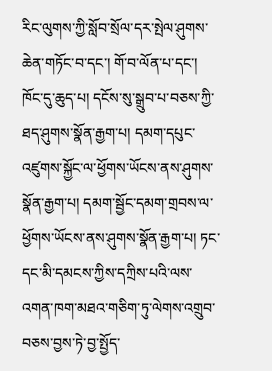རིང་ལུགས་ཀྱི་སློབ་སྲོལ་དར་སྤེལ་ཤུགས་ཆེན་གཏོང་བ་དང་། གོ་བ་ལོན་པ་དང་། ཁོང་དུ་ཆུད་པ། དངོས་སུ་སྒྲུབ་པ་བཅས་ཀྱི་ཐད་ཤུགས་སྣོན་རྒྱག་པ། དམག་དཔུང་འཛུགས་སྐྱོང་ལ་ཕྱོགས་ཡོངས་ནས་ཤུགས་སྣོན་རྒྱག་པ། དམག་སྦྱོང་དམག་གྲབས་ལ་ཕྱོགས་ཡོངས་ནས་ཤུགས་སྣོན་རྒྱག་པ། ཏང་དང་མི་དམངས་ཀྱིས་དཀྲིས་པའི་ལས་འགན་ཁག་མཐའ་གཅིག་ཏུ་ལེགས་འགྲུབ་བཅས་བྱས་ཏེ་བྱ་སྤྱོད་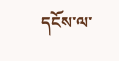དངོས་ལ་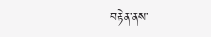བརྟེན་ནས་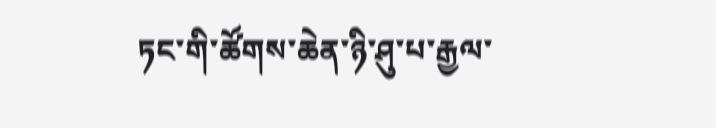ཏང་གི་ཚོགས་ཆེན་ཉི་ཤུ་པ་རྒྱལ་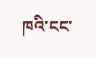ཁའི་ངང་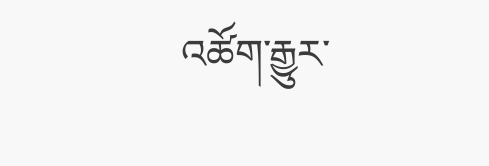འཚོག་རྒྱུར་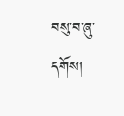བསུ་བ་ཞུ་དགོས།